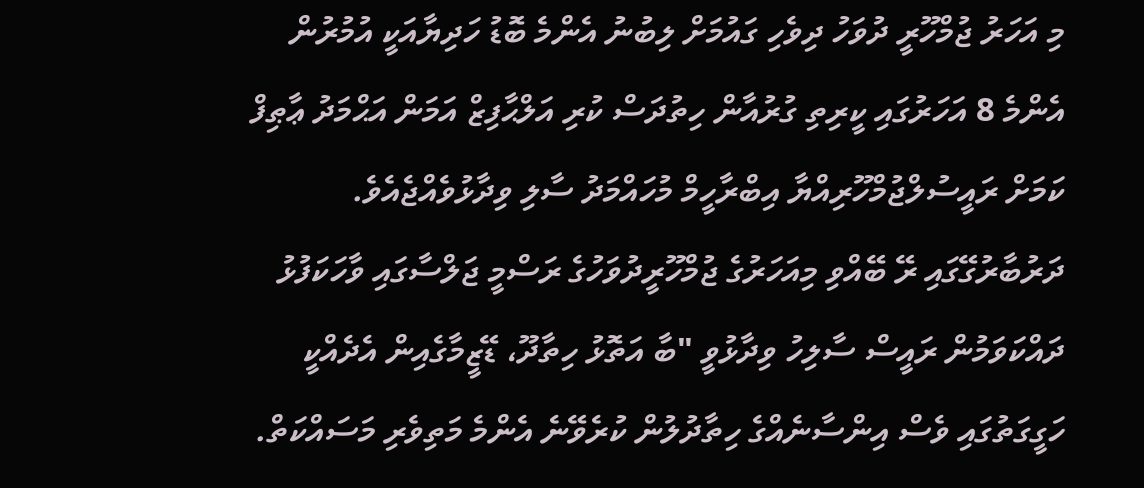މި އަހަރު ޖުމްހޫރީ ދުވަހު ދިވެހި ގައުމަށް ލިބުނު އެންމެ ބޮޑު ހަދިޔާއަކީ އުމުރުން އެންމެ 8 އަހަރުގައި ކީރިތި ގުރުއާން ހިތުދަސް ކުރި އަލްޙާފިޒް އަމަން އަޙްމަދު ޢާޠިފް ކަމަށް ރައީސުލްޖުމްހޫރިއްޔާ އިބްރާހީމް މުހައްމަދު ސާލި ވިދާޅުވެއްޖެއެވެ.
ދަރުބާރުގޭގައި ރޭ ބޭއްވި މިއަހަރުގެ ޖުމްހޫރީދުވަހުގެ ރަސްމީ ޖަލްސާގައި ވާހަކަފުޅު ދައްކަވަމުން ރައީސް ސާލިހު ވިދާޅުވީ "ބާ އަތޮޅު ހިތާދޫ، ޑޭޒީމާގެއިން އެދެއްކީ ހަގީގަތުގައި ވެސް އިންސާނެއްގެ ހިތާދުލުން ކުރެވޭނެ އެންމެ މަތިވެރި މަސައްކަތް.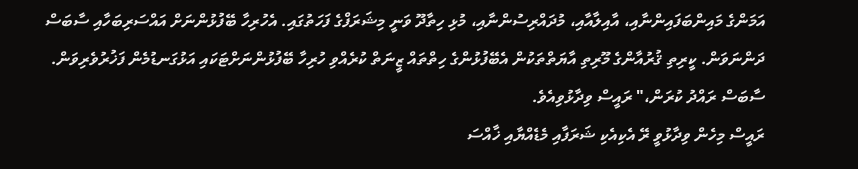އަމަންގެ މައިންބަފައިންނާއި، އާއިލާއާއި، މުދައްރިސުންނާއި، މުޅި ހިތާދޫ ވަނީ މިޝަރަފްގެ ފަހަތުގައި. އެހުރިހާ ބޭފުޅުންނަށް އައްސަރިބަހާއި ސާބަސް ދަންނަވަން. ކީރިތި ޤުރުއާންގެ މޫރިތި އާޔަތްތަކުން އެބޭފުޅުންގެ ހިތްތައް ޒީނަތް ކުރެއްވި ހުރިހާ ބޭފުޅުންނަށްޓަކައި އަޅުގަނޑުމެން ފަޚުރުވެރިވަން. ސާބަސް ރައްދު ކުރަން،" ރައީސް ވިދާޅުވިއެވެ.
ރައީސް މިހެން ވިދާޅުވީ ރޭ އެކިއެކި ޝަރަފާއި މެޑެއްޔާއި ޚާއްސަ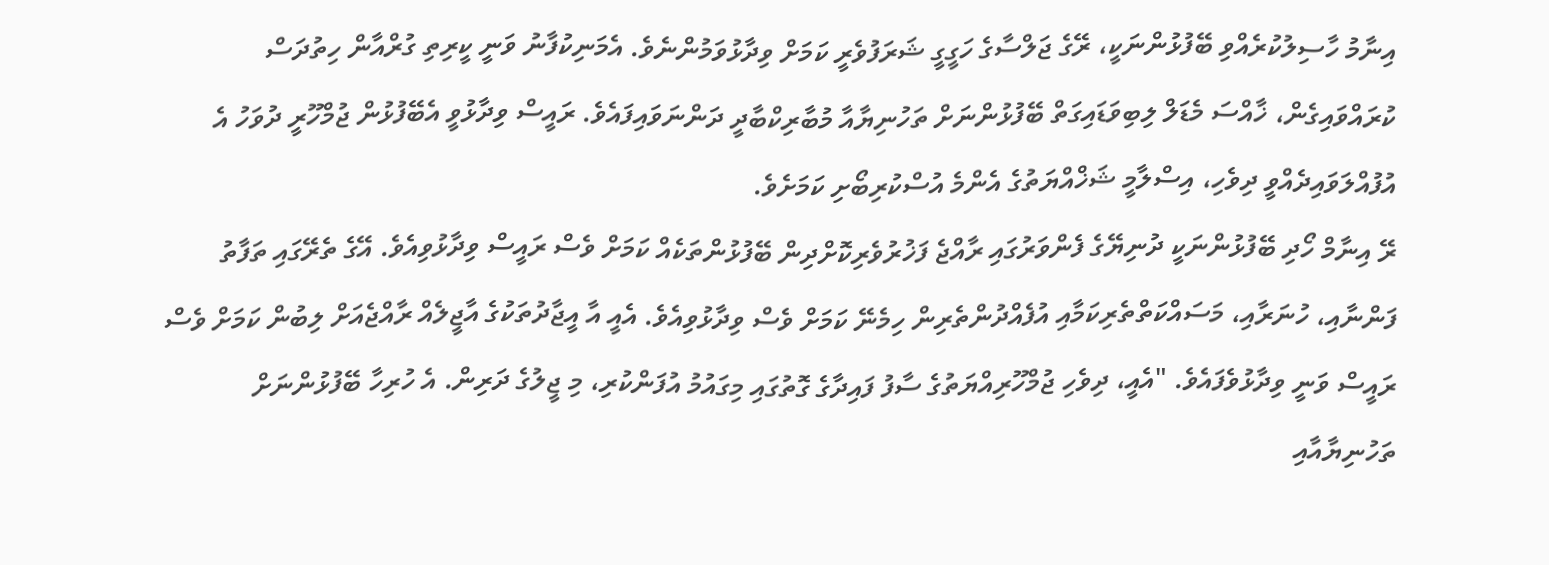އިނާމު ހާސިލުކުރެއްވި ބޭފުޅުންނަކީ، ރޭގެ ޖަލްސާގެ ހަގީގީ ޝަރަފުވެރީ ކަމަށް ވިދާޅުވަމުންނެވެ. އެމަނިކުފާނު ވަނީ ކީރިތި ގުރްއާން ހިތުދަސް ކުރައްވައިގެން، ޚާއްސަ މެޑަލް ލިބިވަޑައިގަތް ބޭފުޅުންނަށް ތަހުނިޔާއާ މުބާރިކްބާދީ ދަންނަވައިފައެވެ. ރައީސް ވިދާޅުވީ އެބޭފުޅުން ޖުމްހޫރީ ދުވަހު އެ އުފުއްލަވައިދެއްވީ ދިވެހި، އިސްލާމީ ޝަޚްއްޔަތުގެ އެންމެ އުސްކުރިބޯށި ކަމަށެވެ.
ރޭ އިނާމް ހޯދި ބޭފުޅުންނަކީ ދުނިޔޭގެ ފެންވަރުގައި ރާއްޖެ ފަޚުރުވެރިކޮށްދިން ބޭފުޅުންތަކެއް ކަމަށް ވެސް ރައީސް ވިދާޅުވިއެވެ. އޭގެ ތެރޭގައި ތަފާތު ފަންނާއި، ހުނަރާއި، މަސައްކަތްތެރިކަމާއި އުފެއްދުންތެރިން ހިމެނޭ ކަމަށް ވެސް ވިދާޅުވިއެވެ. އެއީ އާ އީޖާދުތަކުގެ އާޖީލެއް ރާއްޖެއަށް ލިބުން ކަމަށް ވެސް ރައީސް ވަނީ ވިދާޅުވެފައެވެ. "އެއީ، ދިވެހި ޖުމްހޫރިއްޔަތުގެ ސާފު ފައިދާގެ ގޮތުގައި މިގައުމު އުފަންކުރި، މި ޖީލުގެ ދަރިން. އެ ހުރިހާ ބޭފުޅުންނަށް ތަހުނިޔާއާއި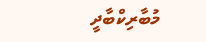މުބާރިކްބާދީ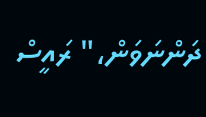ދަންނަވަން،" ރައީސް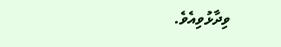ވިދާޅުވިއެވެ.